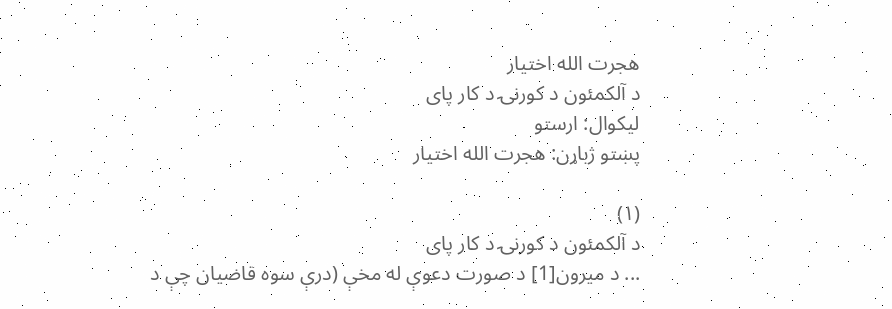هجرت الله اختيار
د آلکمئون د کورنۍ د کار پای
ليکوال: ارستو
پښتو ژباړن: هجرت الله اختيار

(۱)
د آلکمئون د کورنۍ د کار پای
... د میرون[1] د صورت دعوې له مخې (درې سوه قاضیان چې د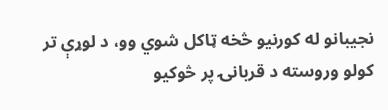نجیبانو له کورنیو څخه ټاکل شوي وو، د لوړې تر کولو وروسته د قربانۍ پر څوکیو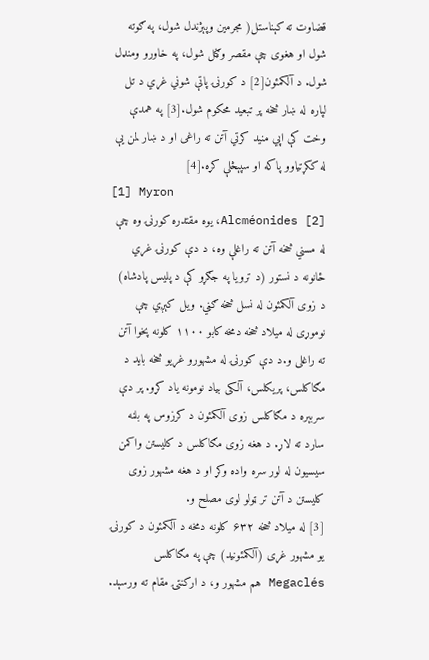قضاوت ته کېناستل( مجرمین وپېژندل شول، په ګوته شول او هغوی چې مقصر وګڼل شول، په خاورو ومنډل شول. د آلکمئون[2] د کورنۍ پاتې شوني غړي د تل لپاره له ښار څخه پر تبعید محکوم شول.[3] په همدې وخت کې اپي منید کرتي آتن ته راغی او د ښار لمن یې له ککړتیاوو پاکه او سپېڅلې کړه.[4]
[1] Myron
[2] Alcméonides، یوه مقتدره کورنۍ وه چې له مسني څخه آتن ته راغلې وه، د دې کورنۍ غړي ځانونه د نستور (د ترویا په جګړو کې د پلیس پادشاه) د زوی آلکمئون له نسل څخه ګڼي. ویل کېږي چې نوموړی له ميلاد څخه دمخه کابو ۱۱۰۰ کلونه پخوا آتن ته راغلی و.د دې کورنۍ له مشهورو غړیو څخه باید د مګاکلس، پریکلس، آلکی بیاد نومونه یاد کړو. پر دې سربېره د مګاکلس زوی آلکمئون د کرزوس په بلنه سارد ته لاړ. د هغه زوی مګاکلس د کلیستن واکمن سیسیون له لور سره واده وکړ او د هغه مشهور زوی کلیستن د آتن تر ټولو لوی مصلح و.
[3] له میلاد څخه ۶۳۲ کلونه دمخه د آلکمئون د کورنۍ یو مشهور غړی (آلکمئونید) چې په مګاکلس Megaclés هم مشهور و، د ارکنتۍ مقام ته ورسېد.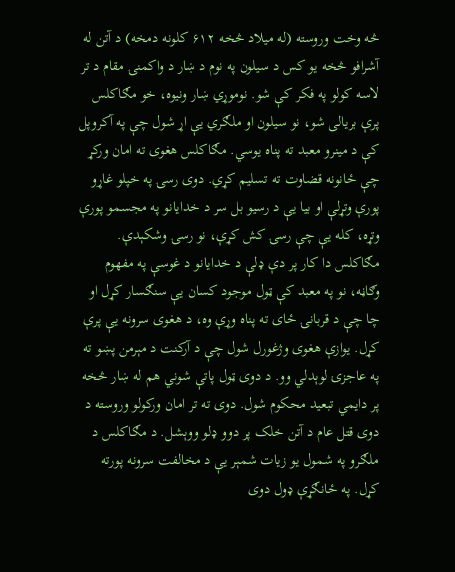څه وخت وروسته (له میلاد څخه ۶۱۲ کلونه دمخه) د آتن له آشرافو څخه یو کس د سیلون په نوم د ښار د واکمنۍ مقام د تر لاسه کولو په فکر کې شو. نوموړي ښار ونیوه، خو مګاکلس پرې بریالی شو، نو سیلون او ملګري یې اړ شول چې په آکروپل کې د مینرو معبد ته پناه یوسي. مګاکلس هغوی ته امان ورکړ چې ځانونه قضاوت ته تسلیم کړي. دوی رسۍ په خپلو غاړو پورې وتړلې او بیا یې د رسیو بل سر د خدایانو په مجسمو پورې وتړه، کله یې چې رسۍ کش کړې، نو رسۍ وشکېدې. مګاکلس دا کار پر دې ډلې د خدایانو د غوسې په مفهوم وګاڼه، نو په معبد کې ټول موجود کسان یې سنګسار کړل او چا چې د قربانۍ ځای ته پناه وړې وه، د هغوی سرونه یې پرې کړل. یوازې هغوی وژغورل شول چې د آرکنت د مېرمن پښو ته په عاجزۍ لوېدلي وو. د دوی ټول پاتې شوني هم له ښار څخه پر دایمي تبعید محکوم شول. دوی ته تر امان ورکولو وروسته د دوی قتل عام د آتن خلک پر دوو ډلو ووېشل. د مګاکلس د ملګرو په شمول یو زیات شمېر یې د مخالفت سرونه پورته کړل. په ځانګړې ډول دوی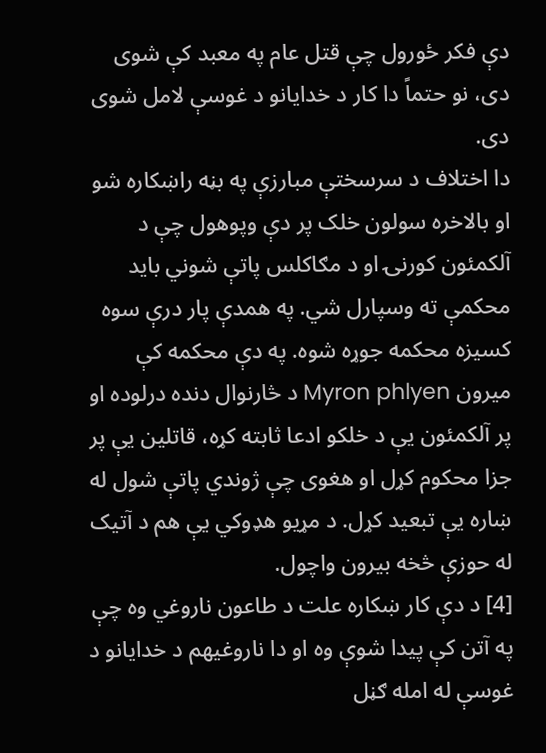دې فکر ځورول چې قتل عام په معبد کې شوی دی، نو حتماً دا کار د خدایانو د غوسې لامل شوی دی.
دا اختلاف د سرسختې مبارزې په بڼه راښکاره شو او بالاخره سولون خلک پر دې وپوهول چې د آلکمئون کورنۍ او د مګاکلس پاتې شوني باید محکمې ته وسپارل شي. په همدې پار درې سوه کسیزه محکمه جوړه شوه. په دې محکمه کې میرون Myron phlyen د څارنوال دنده درلوده او پر آلکمئون یې د خلکو ادعا ثابته کړه، قاتلین یې پر جزا محکوم کړل او هغوی چې ژوندي پاتې شول له ښاره یې تبعید کړل. د مړیو هډوکي یې هم د آتیک له حوزې څخه بیرون واچول.
[4] د دې کار ښکاره علت د طاعون ناروغي وه چې په آتن کې پیدا شوې وه او دا ناروغيهم د خدایانو د غوسې له امله ګڼل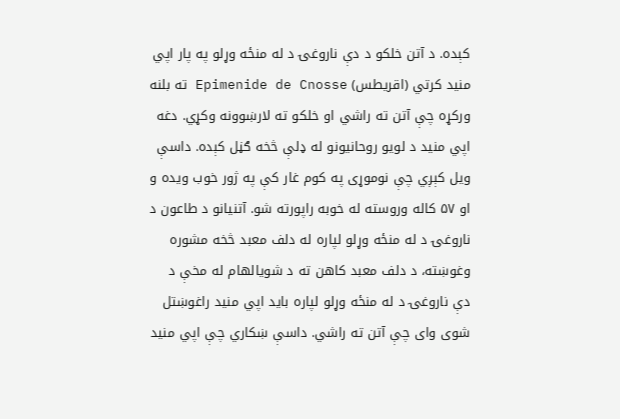کېده. د آتن خلکو د دې ناروغۍ د له منځه وړلو په پار اپي منید کرتي (اقریطس) Epimenide de Cnosse ته بلنه ورکړه چې آتن ته راشي او خلکو ته لارښوونه وکړي. دغه اپي منید د لویو روحانیونو له ډلې څخه ګڼل کېده. داسې ویل کېږي چې نوموړی په کوم غار کې په ژور خوب ویده و او ۵۷ کاله وروسته له خوبه راپورته شو. آتنیانو د طاعون د ناروغۍ د له منځه وړلو لپاره له دلف معبد څخه مشوره وغوښته، د دلف معبد کاهن ته د شويالهام له مخې د دې ناروغۍ د له منځه وړلو لپاره باید اپي منید راغوښتل شوی وای چې آتن ته راشي. داسې ښکاري چې اپي منید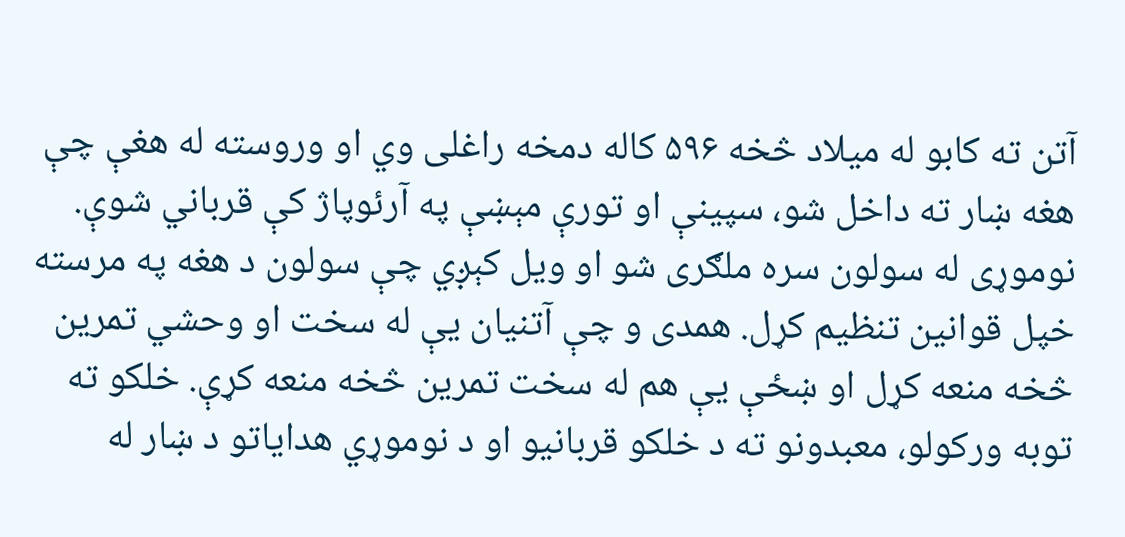آتن ته کابو له میلاد څخه ۵۹۶ کاله دمخه راغلی وي او وروسته له هغې چې هغه ښار ته داخل شو، سپینې او تورې مېښې په آرئوپاژ کې قرباني شوې. نوموړی له سولون سره ملګری شو او ویل کېږي چې سولون د هغه په مرسته خپل قوانین تنظیم کړل. همدی و چې آتنیان یې له سخت او وحشي تمرین څخه منعه کړل او ښځې یې هم له سخت تمرین څخه منعه کړې. خلکو ته توبه ورکولو، معبدونو ته د خلکو قربانیو او د نوموړي هدایاتو د ښار له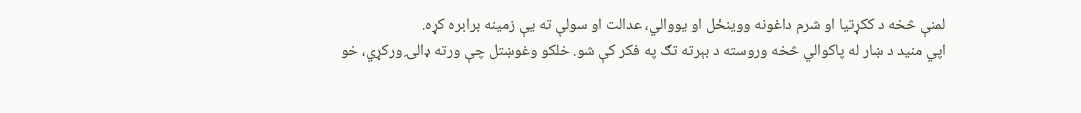لمنې څخه د ککړتیا او شرم داغونه ووینځل او یووالي، عدالت او سولې ته یې زمینه برابره کړه.
اپي منید د ښار له پاکوالي څخه وروسته د بېرته تګ په فکر کې شو. خلکو وغوښتل چې ورته ډالۍ ورکړي، خو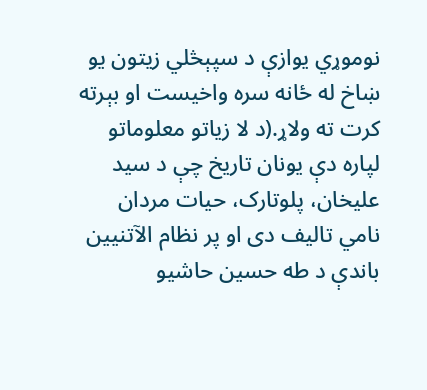نوموړي یوازې د سپېڅلي زیتون یو ښاخ له ځانه سره واخیست او بېرته کرت ته ولاړ.(د لا زیاتو معلوماتو لپاره دې یونان تاريخ چې د سید علیخان، پلوتارک، حیات مردان نامي تالیف دی او پر نظام الآتنیین باندې د طه حسین حاشیو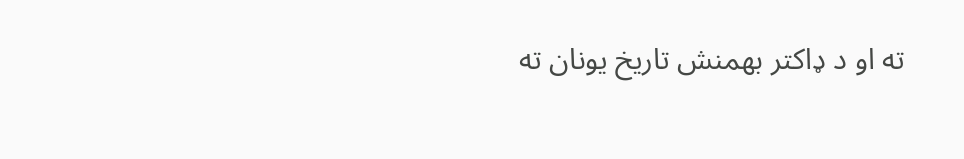ته او د ډاکتر بهمنش تاریخ یونان ته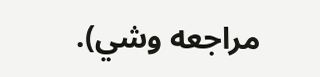مراجعه وشي).